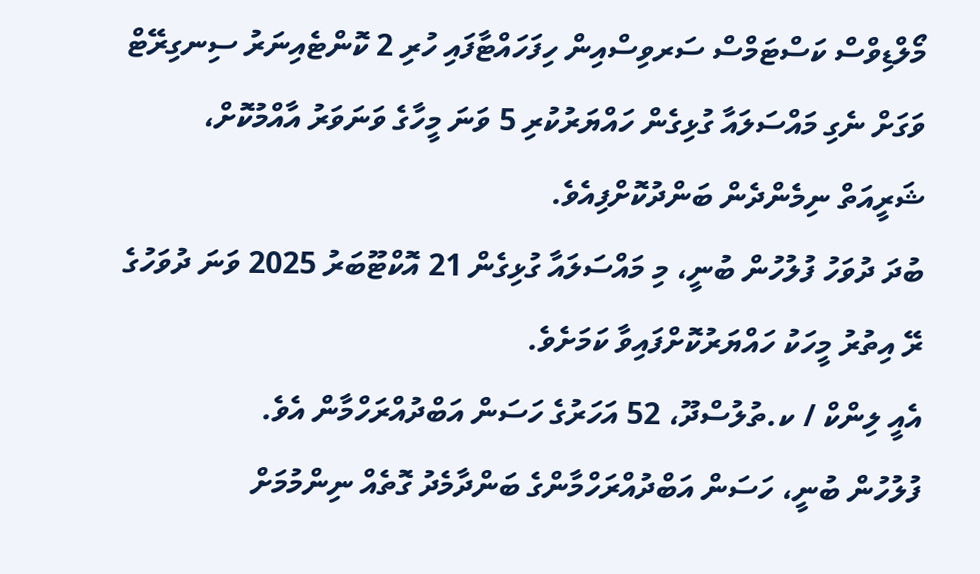މޯލްޑިވްސް ކަސްޓަމްސް ސަރވިސްއިން ހިފަހައްޓާފައި ހުރި 2 ކޮންޓެއިނަރު ސިނގިރޭޓް ވަގަށް ނެގި މައްސަލައާ ގުޅިގެން ހައްޔަރުކުރި 5 ވަނަ މީހާގެ ވަނަވަރު އާއްމުކޮށް، ޝަރީއަތް ނިމެންދެން ބަންދުކޮށްފިއެވެ.
ބުދަ ދުވަހު ފުލުހުން ބުނީ، މި މައްސަލައާ ގުޅިގެން 21 އޮކްޓޫބަރު 2025 ވަނަ ދުވަހުގެ ރޭ އިތުރު މީހަކު ހައްޔަރުކޮށްފައިވާ ކަމަށެވެ.
އެއީ ލިންކް / ކ.ތުލުސްދޫ، 52 އަހަރުގެ ހަސަން އަބްދުއްރަހްމާން އެވެ.
ފުލުހުން ބުނީ، ހަސަން އަބްދުއްރަހްމާންގެ ބަންދާމެދު ގޮތެއް ނިންމުމަށް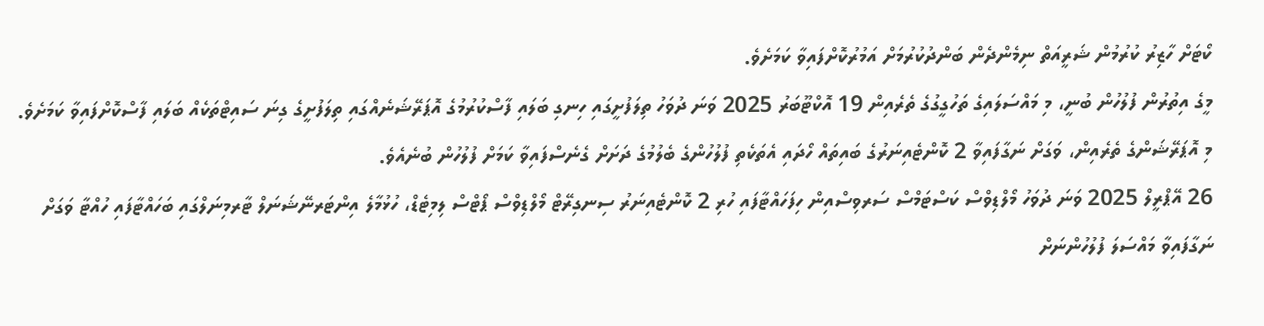ކޯޓަށް ހާޒިރު ކުރުމުން ޝަރީއަތް ނިމެންދެން ބަންދުކުރުމަށް އަމުރުކޮށްފައިވާ ކަމަށެވެ.
މީގެ އިތުރުން ފުލުހުން ބުނީ، މި މައްސަލައިގެ ތަހުގީގުގެ ތެރެއިން 19 އޮކްޓޫބަރު 2025 ވަނަ ދުވަހު ތިލަފުށީގައި ހިނގި ބަލައި ފާސްކުރުމުގެ އޮޕަރޭޝަނެއްގައި ތިލަފުށީގެ ގިނަ ސައިޓްތަކެއް ބަލައި ފާސްކޮށްފައިވާ ކަމަށެވެ. މި އޮޕަރޭޝަންގެ ތެރެއިން، ވަގަށް ނަގާފައިވާ 2 ކޮންޓެއިނަރުގެ ބައިތައް ހޯދައި އެތަކެތި ފުލުހުންގެ ބެލުމުގެ ދަށަށް ގެނެސްފައިވާ ކަމަށް ފުލުހުން ބުނެއެވެ.
26 އޭޕްރީލް 2025 ވަނަ ދުވަހު މޯލްޑިވްސް ކަސްޓަމްސް ސަރވިސްއިން ހިފަހައްޓާފައި ހުރި 2 ކޮންޓެއިނަރު ސިނގިރޭޓް މޯލްޑިވްސް ޕޯޓްސް ލިމިޓެޑް، ހުޅުމާލެ އިންޓަރނޭޝަނަލް ޓާރމިނަލްގައި ބަހައްޓާފައި ހުއްޓާ ވަގަށް ނަގާފައިވާ މައްސަލަ ފުލުހުންނަށް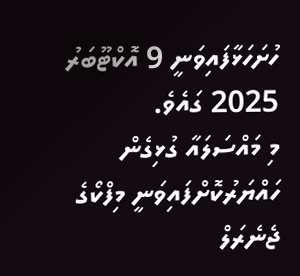ހުށަހަޅާފައިވަނީ 9 އޮކްޓޫބަރު 2025 ގައެވެ.
މި މައްސަލައާ ގުޅިގެން ހައްޔަރުކޮށްފައިވަނީ މިފްކޯގެ ޖެނެރަލް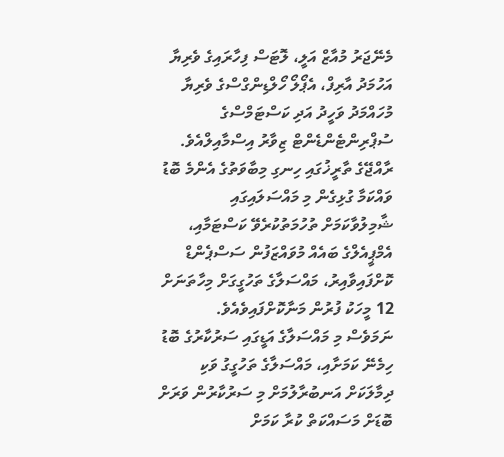މެނޭޖަރު މުއާޒް އަލީ، ލޮޓަސް ފިހާރައިގެ ވެރިޔާ އަހުމަދު އާރިފް، އެޕޯލޯ ހޯލްޑިންގްސްގެ ވެރިޔާ މުހައްމަދު ވަހީދު އަދި ކަސްޓަމްސްގެ ސުޕްރިންޓެންޑެންޓް ޒިވާރު އިސްމާއިލްއެވެ.
ރާއްޖޭގެ ތާރީޚުގައި ހިނގި މިބާވަތުގެ އެންމެ ބޮޑު ވައްކަމާ ގުޅިގެން މި މައްސަލައިގައި ޝާމިލުވާކަމަށް ތުހުމަތުކުރެވޭ ކަސްޓަމާއި، އެމްޕީއެލްގެ ބައެއް މުވައްޒަފުން ސަސްޕެންޑް ކޮށްފައިވާއިރު، މައްސަލާގެ ތަހުގީގަށް މިހާތަނަށް 12 މީހަކު ފުރުން މަނާކޮށްފައިވެއެވެ.
ނަމަވެސް މި މައްސަލާގެ އަޑީގައި ސަރުކާރުގެ ބޮޑު ހިމެނޭ ކަމަށާއި، މައްސަލާގެ ތަހުގީގު ވަކި ދިމާލަކަށް އަނބުރާލުމަށް މި ސަރުކާރުން ވަރަށް ބޮޑަށް މަސައްކަތް ކުރާ ކަމަށް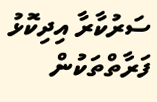ސަރުކާރާ އިދިކޮޅު ފަރާތްތަކުން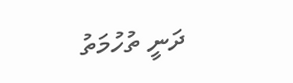ދަނީ ތުހުމަތު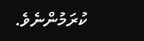ކުރަމުންނެވެ.